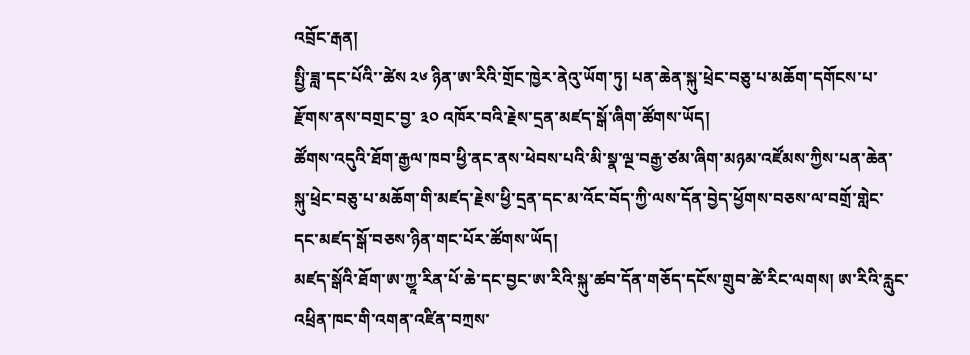འབྲོང་རྒན།
སྤྱི་ཟླ་དང་པོའི་་ཚེས ༢༦ ཉིན་ཨ་རིའི་གྲོང་ཁྱེར་ནེའུ་ཡོག་ཏུ། པན་ཆེན་སྐུ་ཕྲེང་བཅུ་པ་མཆོག་དགོངས་པ་རྫོགས་ནས་བགྲང་བྱ་ ༣༠ འཁོར་བའི་རྗེས་དྲན་མཛད་སྒོ་ཞིག་ཚོགས་ཡོད།
ཚོགས་འདུའི་ཐོག་རྒྱལ་ཁབ་ཕྱི་ནང་ནས་ཕེབས་པའི་མི་སྣ་ལྔ་བརྒྱ་ཙམ་ཞིག་མཉམ་འཛོམས་ཀྱིས་པན་ཆེན་སྐུ་ཕྲེང་བཅུ་པ་མཆོག་གི་མཛད་རྗེས་ཕྱི་དྲན་དང་མ་འོང་བོད་ཀྱི་ལས་དོན་བྱེད་ཕྱོགས་བཅས་ལ་བགྲོ་གླེང་དང་མཛད་སྒོ་བཅས་ཉིན་གང་པོར་ཚོགས་ཡོད།
མཛད་སྒོའི་ཐོག་ཨ་ཀྱཱ་རིན་པོ་ཆེ་དང་བྱང་ཨ་རིའི་སྐུ་ཚབ་དོན་གཅོད་དངོས་གྲུབ་ཚེ་རིང་ལགས། ཨ་རིའི་རླུང་འཕྲིན་ཁང་གི་འགན་འཛིན་བཀྲས་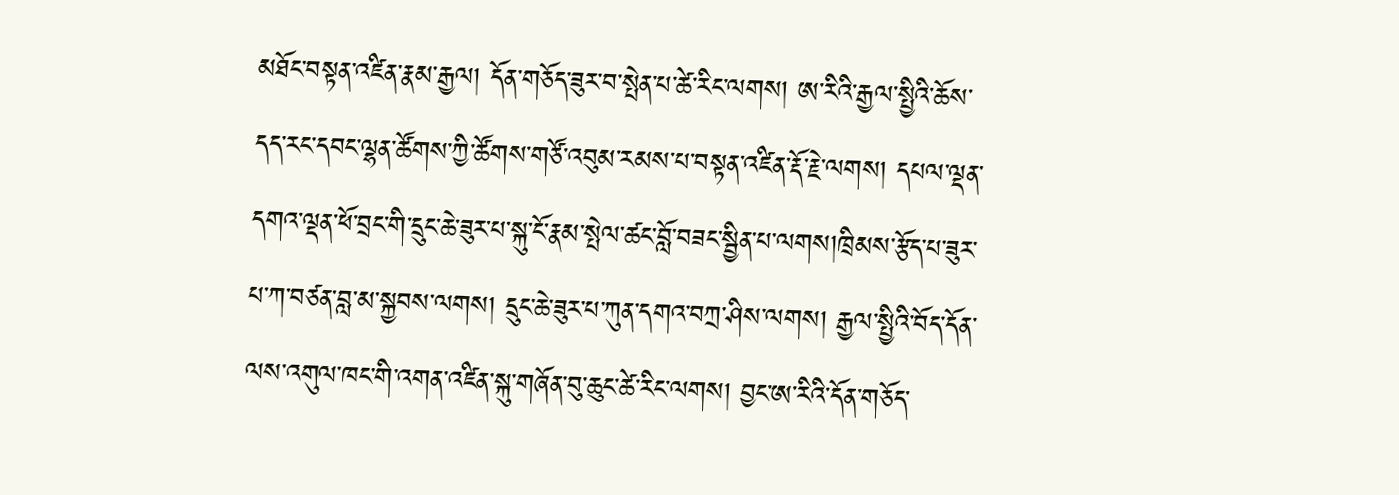མཐོང་བསྟན་འཛིན་རྣམ་རྒྱལ། དོན་གཅོད་ཟུར་བ་སྤེན་པ་ཚེ་རིང་ལགས། ཨ་རིའི་རྒྱལ་སྤྱིའི་ཆོས་དད་རང་དབང་ལྷན་ཚོགས་ཀྱི་ཚོགས་གཙོ་འབུམ་རམས་པ་བསྟན་འཛིན་རྡོ་རྗེ་ལགས། དཔལ་ལྡན་དགའ་ལྡན་ཕོ་བྲང་གི་དྲུང་ཆེ་ཟུར་པ་སྐུ་ངོ་རྣམ་སྤེལ་ཚང་བློ་བཟང་སྦྱིན་པ་ལགས།ཁྲིམས་རྩོད་པ་ཟུར་པ་ཀ་བཙན་བླ་མ་སྐྱབས་ལགས། དྲུང་ཆེ་ཟུར་པ་ཀུན་དགའ་བཀྲ་ཤིས་ལགས། རྒྱལ་སྤྱིའི་བོད་དོན་ལས་འགུལ་ཁང་གི་འགན་འཛིན་སྐུ་གཞོན་བུ་ཆུང་ཚེ་རིང་ལགས། བྱང་ཨ་རིའི་དོན་གཅོད་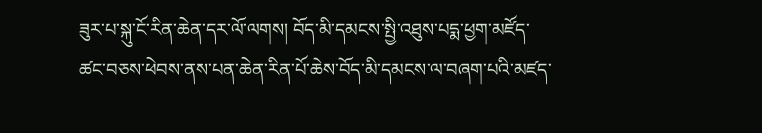ཟུར་པ་སྐུ་ངོ་རིན་ཆེན་དར་ལོ་ལགས། བོད་མི་དམངས་སྤྱི་འཐུས་པདྨ་ཕྱག་མཛོད་ཚང་བཅས་ཕེབས་ནས་པན་ཆེན་རིན་པོ་ཆེས་བོད་མི་དམངས་ལ་བཞག་པའི་མཛད་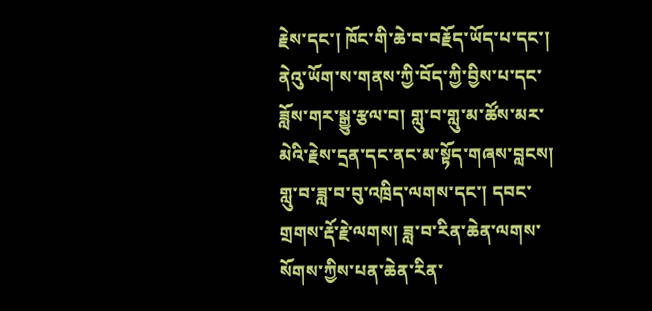རྗེས་དང་། ཁོང་གི་ཆེ་བ་བརྗོད་ཡོད་པ་དང་། ནེའུ་ཡོག་ས་གནས་ཀྱི་བོད་ཀྱི་བྱིས་པ་དང་ཟློས་གར་སྒྱུ་རྩལ་བ། གླུ་བ་གླུ་མ་ཚོས་མར་མེའི་རྗེས་དྲན་དང་ནང་མ་སྟོད་གཞས་བླངས། གླུ་བ་ཟླ་བ་བུ་འཁྲིད་ལགས་དང་། དབང་གྲགས་རྡོ་རྗེ་ལགས། ཟླ་བ་རིན་ཆེན་ལགས་སོགས་ཀྱིས་པན་ཆེན་རིན་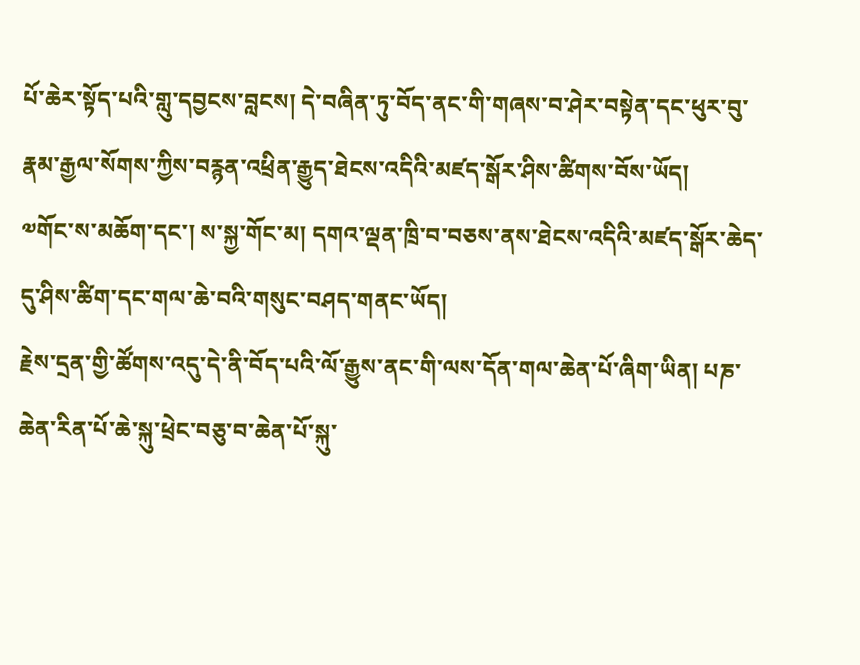པོ་ཆེར་སྟོད་པའི་གླུ་དབྱངས་བླངས། དེ་བཞིན་ཏུ་བོད་ནང་གི་གཞས་བ་ཤེར་བསྟེན་དང་ཕུར་བུ་རྣམ་རྒྱལ་སོགས་ཀྱིས་བརྙན་འཕྲིན་རྒྱུད་ཐེངས་འདིའི་མཛད་སྒོར་ཤིས་ཚིགས་བོས་ཡོད།
༧གོང་ས་མཆོག་དང་། ས་སྐྱ་གོང་མ། དགའ་ལྡན་ཁྲི་བ་བཅས་ནས་ཐེངས་འདིའི་མཛད་སྒོར་ཆེད་དུ་ཤིས་ཚིག་དང་གལ་ཆེ་བའི་གསུང་བཤད་གནང་ཡོད།
རྗེས་དྲན་གྱི་ཚོགས་འདུ་དེ་ནི་བོད་པའི་ལོ་རྒྱུས་ནང་གི་ལས་དོན་གལ་ཆེན་པོ་ཞིག་ཡིན། པཎ་ཆེན་རིན་པོ་ཆེ་སྐུ་ཕྲེང་བཅུ་བ་ཆེན་པོ་སྐུ་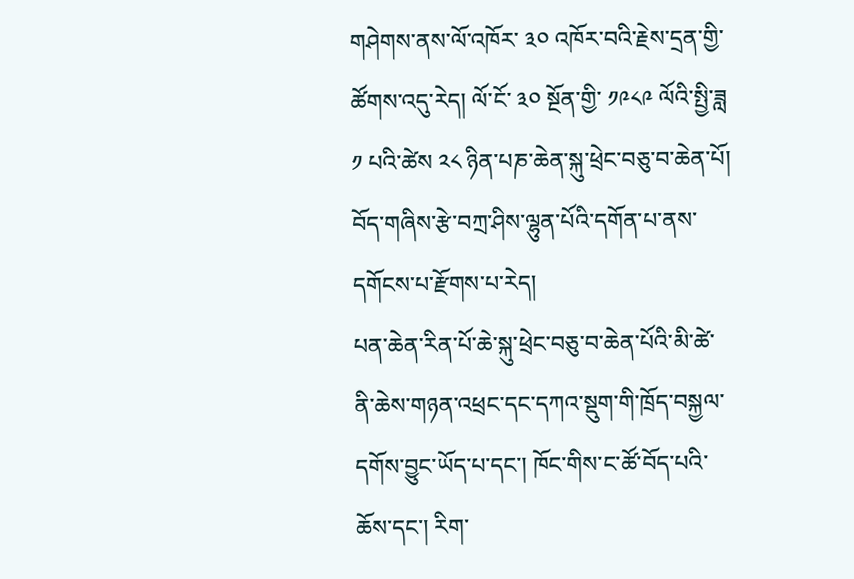གཤེགས་ནས་ལོ་འཁོར་ ༣༠ འཁོར་བའི་རྗེས་དྲན་གྱི་ཚོགས་འདུ་རེད། ལོ་ངོ་ ༣༠ སྔོན་གྱི་ ༡༩༨༩ ལོའི་སྤྱི་ཟླ ༡ པའི་ཚེས ༢༨ ཉིན་པཎ་ཆེན་སྐུ་ཕྲེང་བཅུ་བ་ཆེན་པོ། བོད་གཞིས་རྩེ་བཀྲ་ཤིས་ལྷུན་པོའི་དགོན་པ་ནས་དགོངས་པ་རྫོགས་པ་རེད།
པན་ཆེན་རིན་པོ་ཆེ་སྐུ་ཕྲེང་བཅུ་བ་ཆེན་པོའི་མི་ཚེ་ནི་ཆེས་གཉན་འཕྲང་དང་དཀའ་སྡུག་གི་ཁྲོད་བསྐྱལ་དགོས་བྱུང་ཡོད་པ་དང་། ཁོང་གིས་ང་ཚོ་བོད་པའི་ཆོས་དང་། རིག་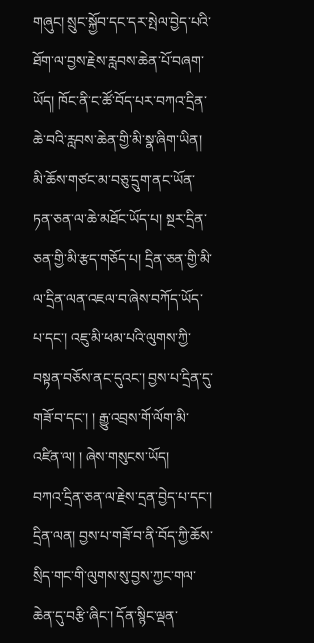གཞུང། སྲུང་སྐྱོབ་དང་དར་སྤེལ་བྱེད་པའི་ཐོག་ལ་བྱས་རྗེས་རླབས་ཆེན་པོ་བཞག་ཡོད། ཁོང་ནི་ང་ཚོ་བོད་པར་བཀའ་དྲིན་ཆེ་བའི་རླབས་ཆེན་གྱི་མི་སྣ་ཞིག་ཡིན།
མི་ཆོས་གཙང་མ་བཅུ་དྲུག་ནང་ཡོན་ཏན་ཅན་ལ་ཆེ་མཐོང་ཡོད་པ། སྔར་དྲིན་ཅན་གྱི་མི་རྩད་གཅོད་པ། དྲིན་ཅན་གྱི་མི་ལ་དྲིན་ལན་འཇལ་བ་ཞེས་བཀོད་ཡོད་པ་དང་། འཇུ་མི་ཕམ་པའི་ལུགས་ཀྱི་བསྟན་བཅོས་ནང་དུའང་། བྱས་པ་དྲིན་དུ་གཟོ་བ་དང་། ། རྒྱུ་འབྲས་གོ་ལོག་མི་འཛིན་ལ། ། ཞེས་གསུངས་ཡོད།
བཀའ་དྲིན་ཅན་ལ་རྗེས་དྲན་བྱེད་པ་དང་། དྲིན་ལན། བྱས་པ་གཟོ་བ་ནི་བོད་ཀྱི་ཆོས་སྲིད་གང་གི་ལུགས་སུ་བྱས་ཀྱང་གལ་ཆེན་དུ་བརྩི་ཞིང་། དོན་སྙིང་ལྡན་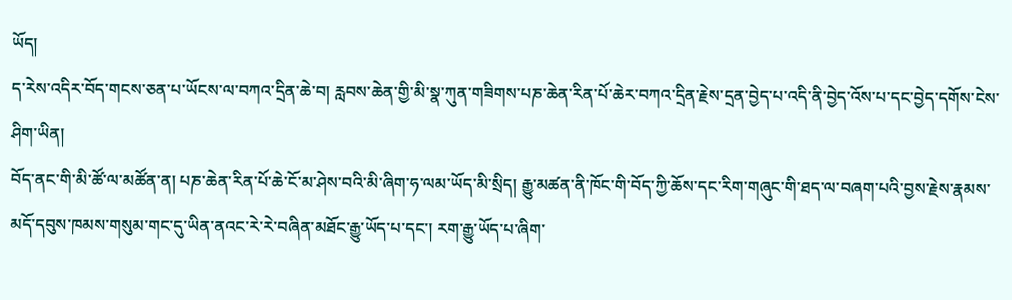ཡོད།
ད་རེས་འདིར་བོད་གངས་ཅན་པ་ཡོངས་ལ་བཀའ་དྲིན་ཆེ་བ། རླབས་ཆེན་གྱི་མི་སྣ་ཀུན་གཟིགས་པཎ་ཆེན་རིན་པོ་ཆེར་བཀའ་དྲིན་རྗེས་དྲན་བྱེད་པ་འདི་ནི་བྱེད་འོས་པ་དང་བྱེད་དགོས་ངེས་ཤིག་ཡིན།
བོད་ནང་གི་མི་ཚོ་ལ་མཚོན་ན། པཎ་ཆེན་རིན་པོ་ཆེ་ངོ་མ་ཤེས་བའི་མི་ཞིག་ཧ་ལམ་ཡོད་མི་སྲིད། རྒྱུ་མཚན་ནི་ཁོང་གི་བོད་ཀྱི་ཆོས་དང་རིག་གཞུང་གི་ཐད་ལ་བཞག་པའི་བྱས་རྗེས་རྣམས་མདོ་དབུས་ཁམས་གསུམ་གང་དུ་ཡིན་ནའང་རེ་རེ་བཞིན་མཐོང་རྒྱུ་ཡོད་པ་དང་། རག་རྒྱུ་ཡོད་པ་ཞིག་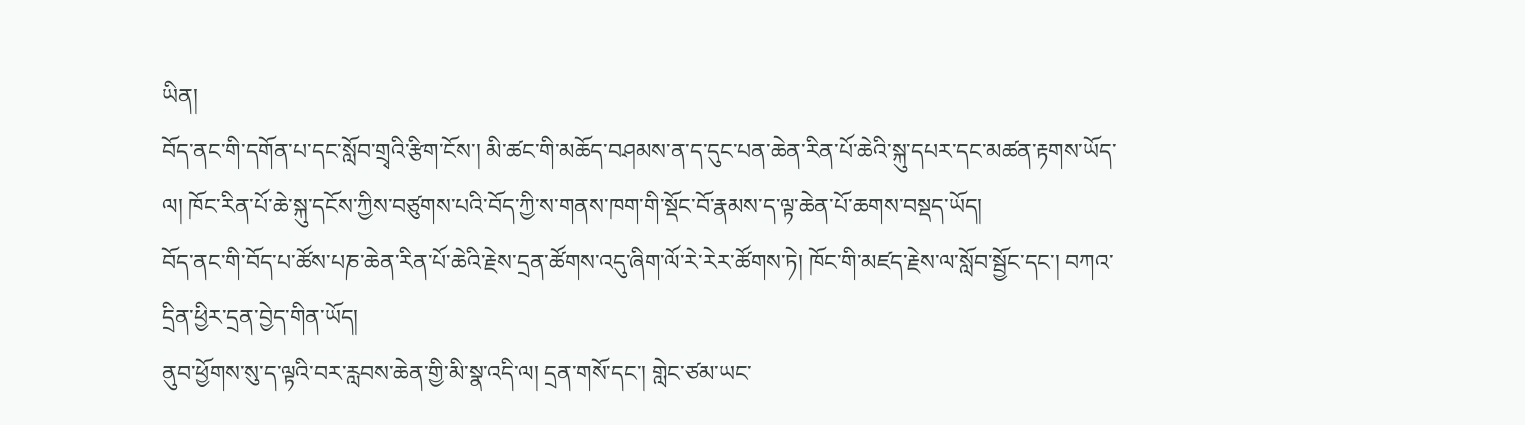ཡིན།
བོད་ནང་གི་དགོན་པ་དང་སློབ་གྲྭའི་རྩིག་ངོས་། མི་ཚང་གི་མཆོད་བཤམས་ན་ད་དུང་པན་ཆེན་རིན་པོ་ཆེའི་སྐུ་དཔར་དང་མཚན་རྟགས་ཡོད་ལ། ཁོང་རིན་པོ་ཆེ་སྐུ་དངོས་ཀྱིས་བཙུགས་པའི་བོད་ཀྱི་ས་གནས་ཁག་གི་སྡོང་བོ་རྣམས་ད་ལྟ་ཆེན་པོ་ཆགས་བསྡད་ཡོད།
བོད་ནང་གི་བོད་པ་ཚོས་པཎ་ཆེན་རིན་པོ་ཆེའི་རྗེས་དྲན་ཚོགས་འདུ་ཞིག་ལོ་རེ་རེར་ཚོགས་ཏེ། ཁོང་གི་མཛད་རྗེས་ལ་སློབ་སྦྱོང་དང་། བཀའ་དྲིན་ཕྱིར་དྲན་བྱེད་གིན་ཡོད།
ནུབ་ཕྱོགས་སུ་ད་ལྟའི་བར་རླབས་ཆེན་གྱི་མི་སྣ་འདི་ལ། དྲན་གསོ་དང་། གླེང་ཙམ་ཡང་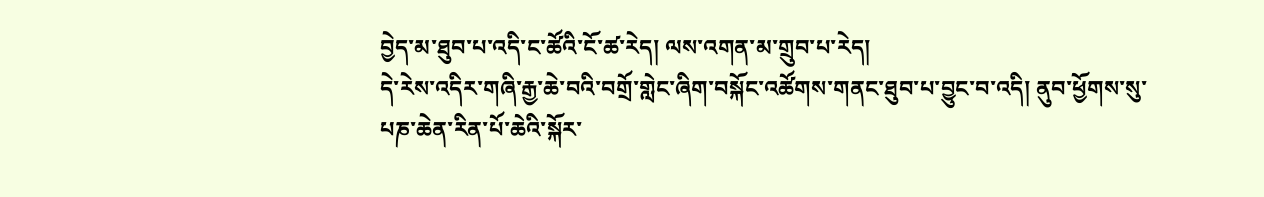བྱེད་མ་ཐུབ་པ་འདི་ང་ཚོའི་ངོ་ཚ་རེད། ལས་འགན་མ་གྲུབ་པ་རེད།
དེ་རེས་འདིར་གཞི་རྒྱ་ཆེ་བའི་བགྲོ་གླེང་ཞིག་བསྐོང་འཚོགས་གནང་ཐུབ་པ་བྱུང་བ་འདི། ནུབ་ཕྱོགས་སུ་པཎ་ཆེན་རིན་པོ་ཆེའི་སྐོར་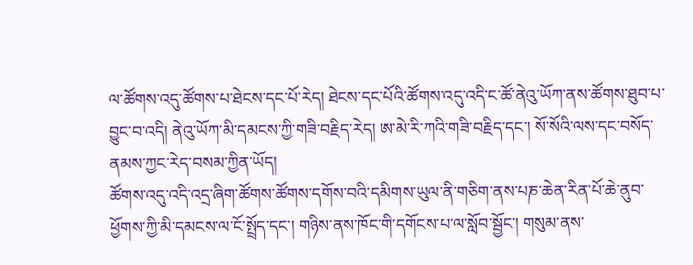ལ་ཚོགས་འདུ་ཚོགས་པ་ཐེངས་དང་པོ་རེད། ཐེངས་དང་པོའི་ཚོགས་འདུ་འདི་ང་ཚོ་ནེའུ་ཡོཀ་ནས་ཚོགས་ཐུབ་པ་བྱུང་བ་འདི། ནེའུ་ཡོཀ་མི་དམངས་ཀྱི་གཟི་བརྗིད་རེད། ཨ་མེ་རི་ཀའི་གཟི་བརྗིད་དང་། སོ་སོའི་ལས་དང་བསོད་ནམས་ཀྱང་རེད་བསམ་ཀྱིན་ཡོད།
ཚོགས་འདུ་འདི་འདྲ་ཞིག་ཚོགས་ཚོགས་དགོས་བའི་དམིགས་ཡུལ་ནི་གཅིག་ནས་པཎ་ཆེན་རིན་པོ་ཆེ་ནུབ་ཕྱོགས་ཀྱི་མི་དམངས་ལ་ངོ་སྤྲོད་དང་། གཉིས་ནས་ཁོང་གི་དགོངས་པ་ལ་སློབ་སྦྱོང་། གསུམ་ནས་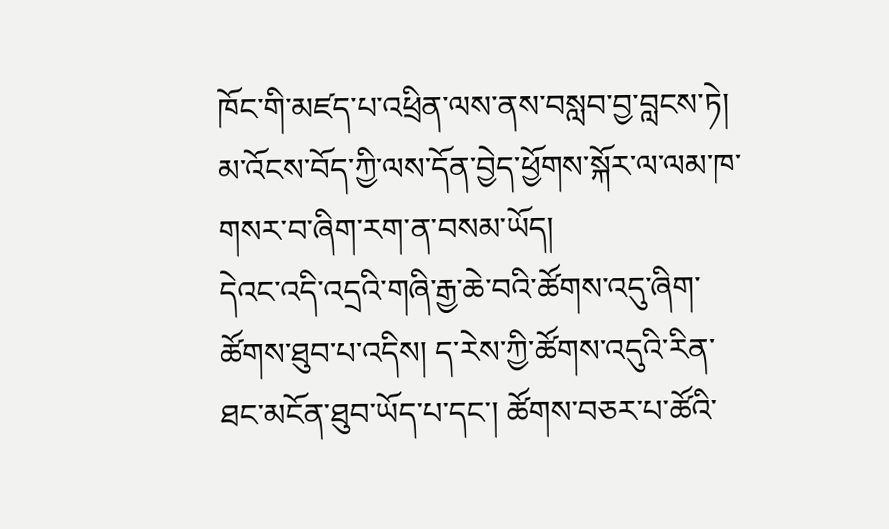ཁོང་གི་མཛད་པ་འཕྲིན་ལས་ནས་བསླབ་བྱ་བླངས་ཏེ། མ་འོངས་བོད་ཀྱི་ལས་དོན་བྱེད་ཕྱོགས་སྐོར་ལ་ལམ་ཁ་གསར་བ་ཞིག་རག་ན་བསམ་ཡོད།
དེའང་འདི་འདྲའི་གཞི་རྒྱ་ཆེ་བའི་ཚོགས་འདུ་ཞིག་ཚོགས་ཐུབ་པ་འདིས། ད་རེས་ཀྱི་ཚོགས་འདུའི་རིན་ཐང་མངོན་ཐུབ་ཡོད་པ་དང་། ཚོགས་བཅར་པ་ཚོའི་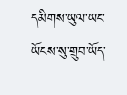དམིགས་ཡུལ་ཡང་ཡོངས་སུ་གྲུབ་ཡོད་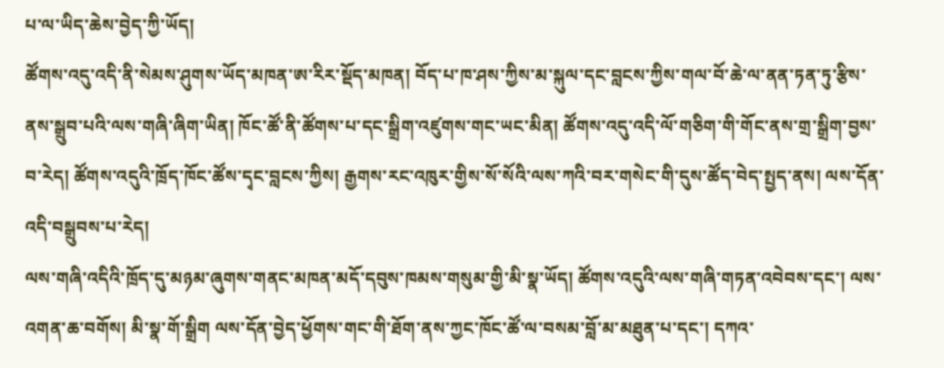པ་ལ་ཡིད་ཆེས་བྱེད་ཀྱི་ཡོད།
ཚོགས་འདུ་འདི་ནི་སེམས་ཤུགས་ཡོད་མཁན་ཨ་རིར་སྡོད་མཁན། བོད་པ་ཁ་ཤས་ཀྱིས་མ་སྐུལ་དང་བླངས་ཀྱིས་གལ་བོ་ཆེ་ལ་ནན་ཏན་ཏུ་རྩིས་ནས་སྒྲུབ་པའི་ལས་གཞི་ཞིག་ཡིན། ཁོང་ཚོ་ནི་ཚོགས་པ་དང་སྒྲིག་འཛུགས་གང་ཡང་མིན། ཚོགས་འདུ་འདི་ལོ་གཅིག་གི་གོང་ནས་གྲ་སྒྲིག་བྱས་བ་རེད། ཚོགས་འདུའི་ཁྲོད་ཁོང་ཚོས་དྭང་བླངས་ཀྱིས། རྒྱགས་རང་འཁུར་གྱིས་སོ་སོའི་ལས་ཀའི་བར་གསེང་གི་དུས་ཚོད་བེད་སྤྱད་ནས། ལས་དོན་འདི་བསྒྲུབས་པ་རེད།
ལས་གཞི་འདིའི་ཁྲོད་དུ་མཉམ་ཞུགས་གནང་མཁན་མདོ་དབུས་ཁམས་གསུམ་གྱི་མི་སྣ་ཡོད། ཚོགས་འདུའི་ལས་གཞི་གཏན་འབེབས་དང་། ལས་འགན་ཆ་བགོས། མི་སྣ་གོ་སྒྲིག ལས་དོན་བྱེད་ཕྱོགས་གང་གི་ཐོག་ནས་ཀྱང་ཁོང་ཚོ་ལ་བསམ་བློ་མ་མཐུན་པ་དང་། དཀའ་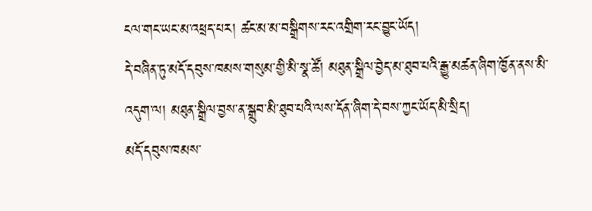ངལ་གང་ཡང་མ་འཕྲད་པར། ཚང་མ་མ་བསྒྲིགས་རང་འགྲིག་རང་བྱུང་ཡོད།
དེ་བཞིན་ཏུ་མདོ་དབུས་ཁམས་གསུམ་གྱི་མི་སྣ་ཚོ། མཐུན་སྒྲིལ་བྱེད་མ་ཐུབ་པའི་རྒྱུ་མཚན་ཞིག་ཁྱོན་ནས་མི་འདུག་ལ། མཐུན་སྒྲིལ་བྱས་ན་སྒྲུབ་མི་ཐུབ་པའི་ལས་དོན་ཞིག་དེ་བས་ཀྱང་ཡོད་མི་སྲིད།
མདོ་དབུས་ཁམས་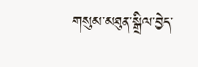གསུམ་མཐུན་སྒྲིལ་བྱེད་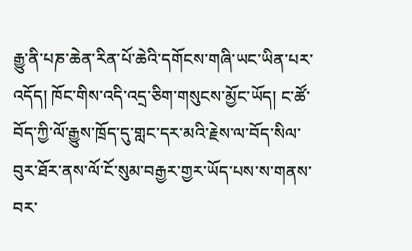རྒྱུ་ནི་པཎ་ཆེན་རིན་པོ་ཆེའི་དགོངས་གཞི་ཡང་ཡིན་པར་འདོད། ཁོང་གིས་འདི་འདྲ་ཅིག་གསུངས་མྱོང་ཡོད། ང་ཚོ་བོད་ཀྱི་ལོ་རྒྱུས་ཁྲོད་དུ་གླང་དར་མའི་རྗེས་ལ་བོད་སིལ་བུར་ཐོར་ནས་ལོ་ངོ་སུམ་བརྒྱར་གྱར་ཡོད་པས་ས་གནས་བར་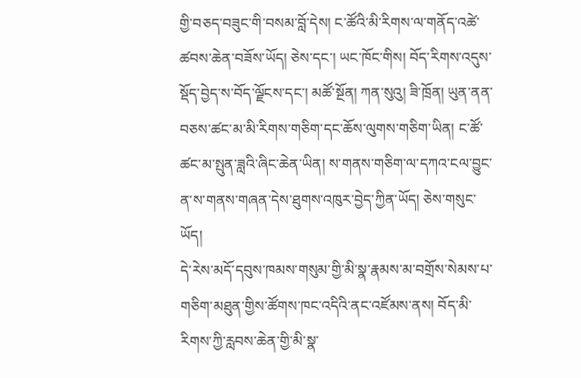གྱི་བཅད་བཟུང་གི་བསམ་བློ་དེས། ང་ཚོའི་མི་རིགས་ལ་གནོད་འཚེ་ཚབས་ཆེན་བཟོས་ཡོད། ཅེས་དང་། ཡང་ཁོང་གིས། བོད་རིགས་འདུས་སྡོད་བྱེད་ས་བོད་ལྗོངས་དང་། མཚོ་སྔོན། ཀན་སུའུ། ཟི་ཁྲོན། ཡུན་ནན་བཅས་ཚང་མ་མི་རིགས་གཅིག་དང་ཆོས་ལུགས་གཅིག་ཡིན། ང་ཚོ་ཚང་མ་སྤུན་ཟླའི་ཞིང་ཆེན་ཡིན། ས་གནས་གཅིག་ལ་དཀའ་ངལ་བྱུང་ན་ས་གནས་གཞན་དེས་ཐུགས་འཁུར་བྱེད་ཀྱིན་ཡོད། ཅེས་གསུང་ཡོད།
དེ་རེས་མདོ་དབུས་ཁམས་གསུམ་གྱི་མི་སྣ་རྣམས་མ་བགྲོས་སེམས་པ་གཅིག་མཐུན་གྱིས་ཚོགས་ཁང་འདིའི་ནང་འཛོམས་ནས། བོད་མི་རིགས་ཀྱི་རླབས་ཆེན་གྱི་མི་སྣ་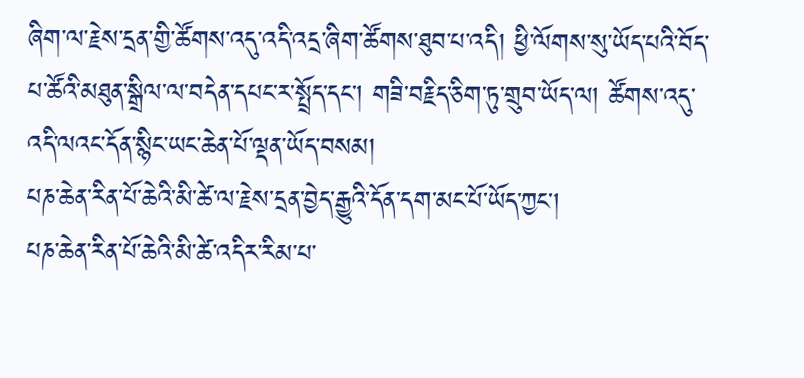ཞིག་ལ་རྗེས་དྲན་གྱི་ཚོགས་འདུ་འདི་འདྲ་ཞིག་ཚོགས་ཐུབ་པ་འདི། ཕྱི་ལོགས་སུ་ཡོད་པའི་བོད་པ་ཚོའི་མཐུན་སྒྲིལ་ལ་བདེན་དཔང་ར་སྤྲོད་དང་། གཟི་བརྗིད་ཅིག་ཏུ་གྲུབ་ཡོད་ལ། ཚོགས་འདུ་འདི་ལའང་དོན་སྙིང་ཡང་ཆེན་པོ་ལྡན་ཡོད་བསམ།
པཎ་ཆེན་རིན་པོ་ཆེའི་མི་ཚེ་ལ་རྗེས་དྲན་བྱེད་རྒྱུའི་དོན་དག་མང་པོ་ཡོད་ཀྱང་།
པཎ་ཆེན་རིན་པོ་ཆེའི་མི་ཚེ་འདིར་རིམ་པ་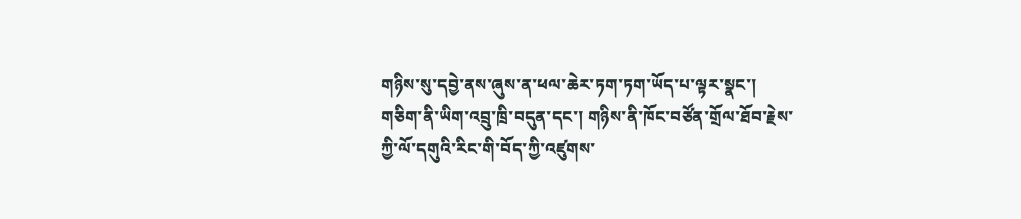གཉིས་སུ་དབྱེ་ནས་ཞུས་ན་ཕལ་ཆེར་ཏག་ཏག་ཡོད་པ་ལྟར་སྣང་།
གཅིག་ནི་ཡིག་འབྲུ་ཁྲི་བདུན་དང་། གཉིས་ནི་ཁོང་བཙོན་གྲོལ་ཐོབ་རྗེས་ཀྱི་ལོ་དགུའི་རིང་གི་བོད་ཀྱི་འཛུགས་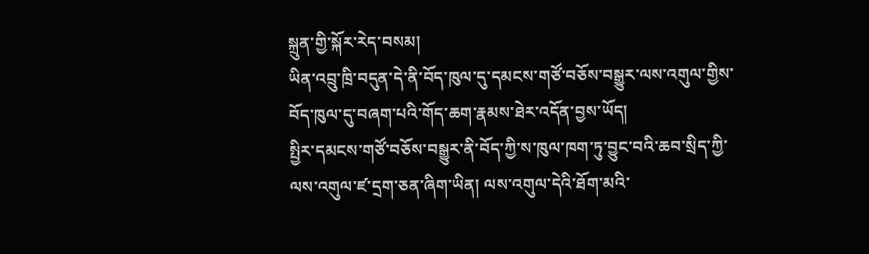སྐྲུན་གྱི་སྐོར་རེད་བསམ།
ཡིན་འབྲུ་ཁྲི་བདུན་དེ་ནི་བོད་ཁུལ་དུ་དམངས་གཙོ་བཅོས་བསྒྱུར་ལས་འགུལ་གྱིས་བོད་ཁུལ་དུ་བཞག་པའི་གོད་ཆག་རྣམས་ཐེར་འདོན་བྱས་ཡོད།
སྤྱིར་དམངས་གཙོ་བཅོས་བསྒྱུར་ནི་བོད་ཀྱི་ས་ཁུལ་ཁག་ཏུ་བྱུང་བའི་ཆབ་སྲིད་ཀྱི་ལས་འགུལ་ཛ་དྲག་ཅན་ཞིག་ཡིན། ལས་འགུལ་དེའི་ཐོག་མའི་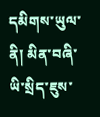དམིགས་ཡུལ་ནི། མིན་བཞི་ཡི་སྲིད་ཇུས་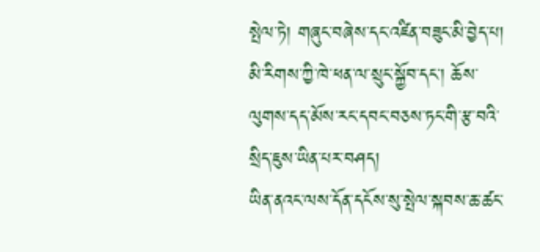སྤེལ་ཏེ། གཞུང་བཞེས་དང་འཛིན་བཟུང་མི་བྱེད་པ། མི་རིགས་ཀྱི་ཁེ་ཕན་ལ་སྲུང་སྐྱོབ་དང་། ཆོས་ལུགས་དད་མོས་རང་དབང་བཅས་ཏང་གི་རྩ་བའི་སྲིད་ཇུས་ཡིན་པར་བཤད།
ཡིན་ནའང་ལས་དོན་དངོས་སུ་སྤེལ་སྐབས་ཆ་ཚང་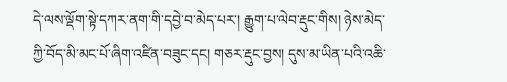དེ་ལས་ལྡོག་སྟེ་དཀར་ནག་གི་དབྱེ་བ་མེད་པར་། རྒྱུག་པ་ལེབ་རྡུང་གིས། ཉེས་མེད་ཀྱི་བོད་མི་མང་པོ་ཞིག་འཛིན་བཟུང་དང། གཅར་རྡུང་བྱས། དུས་མ་ཡིན་པའི་འཆི་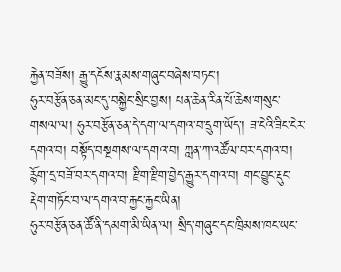རྐྱེན་བཟོས། རྒྱུ་དངོས་རྣམས་གཞུང་བཞེས་བཏང་།
ཧུར་བརྩོན་ཅན་མང་དུ་བསྐྱེང་སྲིང་བྱས། པན་ཆེན་རིན་པོ་ཆེས་གསུང་གསལ་ལ། ཧུར་བརྩོན་ཅན་དེ་དག་ལ་དགའ་བ་དྲུག་ཡོད་། ཟ་ངེའི་ཟིང་ངེར་དགའ་བ། བསྟོད་བསྔགས་ལ་དགའ་བ། ཀླན་ཀ་འཚོལ་བར་དགའ་བ། རྙོག་དྲ་བཟོ་བར་དགའ་བ། རྫིག་རྫིག་བྱེད་རྒྱུར་དགའ་བ། གང་བྱུང་རྡུང་རྡེག་གཏོང་བ་ལ་དགའ་བ་རྐྱང་རྐྱང་ཡིན།
ཧུར་བརྩོན་ཅན་ཚོ་ནི་དམག་མི་ཡིན་ལ། སྲིད་གཞུང་དང་ཁྲིམས་ཁང་ཡང་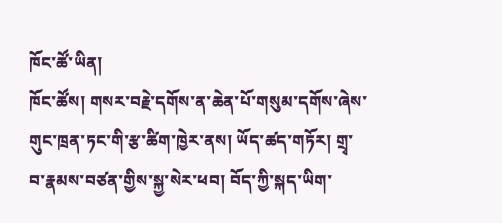ཁོང་ཚོ་ཡིན།
ཁོང་ཚོས། གསར་བརྗེ་དགོས་ན་ཆེན་པོ་གསུམ་དགོས་ཞེས་གུང་ཁྲན་ཏང་གི་རྩ་ཚིག་ཁྱེར་ནས། ཡོད་ཚད་གཏོར། གྲྭ་བ་རྣམས་བཙན་གྱིས་སྐྱ་སེར་ཕབ། བོད་ཀྱི་སྐད་ཡིག་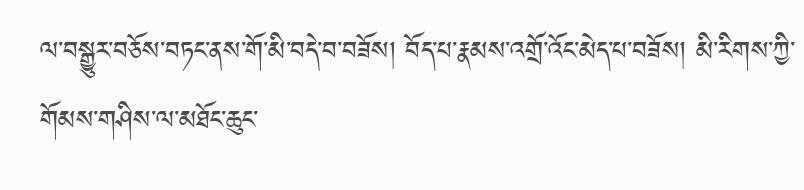ལ་བསྒྱུར་བཅོས་བཏང་ནས་གོ་མི་བདེ་བ་བཟོས། བོད་པ་རྣམས་འགྲོ་འོང་མེད་པ་བཟོས། མི་རིགས་ཀྱི་གོམས་གཤིས་ལ་མཐོང་ཆུང་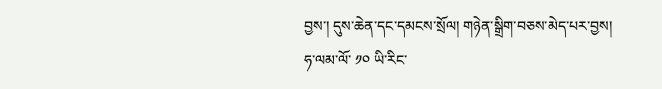བྱས་། དུས་ཆེན་དང་དམངས་སྲོལ། གཉེན་སྒྲིག་བཅས་མེད་པར་བྱས།
ཧ་ལམ་ལོ་ ༡༠ ཡི་རིང་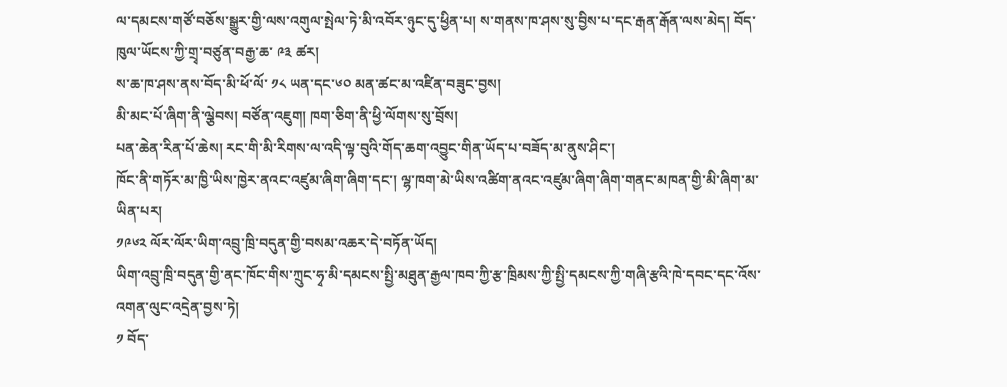ལ་དམངས་གཙོ་བཅོས་སྒྱུར་གྱི་ལས་འགུལ་སྤེལ་ཏེ་མི་འབོར་ཉུང་དུ་ཕྱིན་པ། ས་གནས་ཁ་ཤས་སུ་བྱིས་པ་དང་རྒན་རྒོན་ལས་མེད། བོད་ཁུལ་ཡོངས་ཀྱི་གྲྭ་བཙུན་བརྒྱ་ཆ་ ༩༣ ཚར།
ས་ཆ་ཁ་ཤས་ནས་བོད་མི་ཕོ་ལོ་ ༡༨ ཡན་དང་༦༠ མན་ཚང་མ་འཛིན་བཟུང་བྱས།
མི་མང་པོ་ཞིག་ནི་ལྕེབས། བཙོན་འཇུག། ཁག་ཅིག་ནི་ཕྱི་ལོགས་སུ་བྲོས།
པན་ཆེན་རིན་པོ་ཆེས། རང་གི་མི་རིགས་ལ་འདི་ལྟ་བུའི་གོད་ཆག་འབྱུང་གིན་ཡོད་པ་བཟོད་མ་ནུས་ཤིང་།
ཁོང་ནི་གཏོར་མ་ཁྱི་ཡིས་ཁྱེར་ནའང་འཛུམ་ཞིག་ཞིག་དང་། ལྷ་ཁག་མེ་ཡིས་འཚིག་ནའང་འཛུམ་ཞིག་ཞིག་གནང་མཁན་གྱི་མི་ཞིག་མ་ཡིན་པར།
༡༩༦༢ ལོར་ལོར་ཡིག་འབྲུ་ཁྲི་བདུན་གྱི་བསམ་འཆར་དེ་བཏོན་ཡོད།
ཡིག་འབྲུ་ཁྲི་བདུན་གྱི་ནང་ཁོང་གིས་ཀྲུང་ཧྭ་མི་དམངས་སྤྱི་མཐུན་རྒྱལ་ཁབ་ཀྱི་རྩ་ཁྲིམས་ཀྱི་སྤྱི་དམངས་ཀྱི་གཞི་རྩའི་ཁེ་དབང་དང་འོས་འགན་ལུང་འདྲེན་བྱས་ཏེ།
༡ བོད་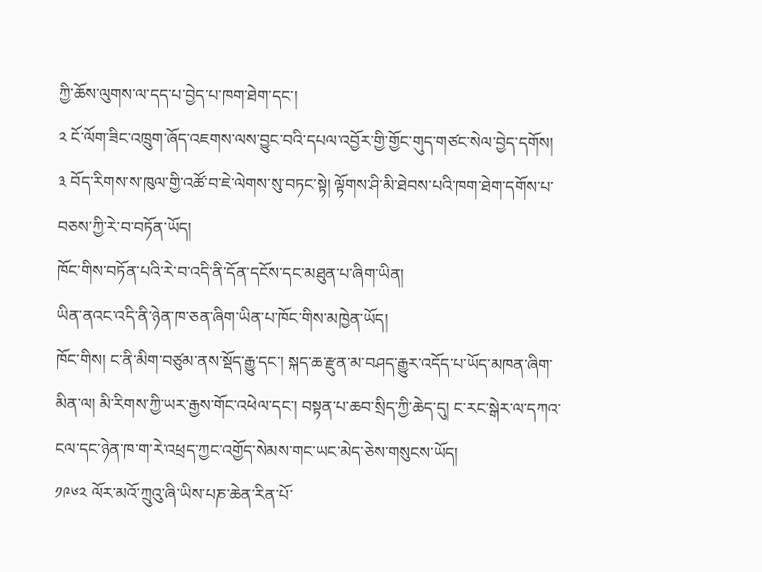ཀྱི་ཆོས་ལུགས་ལ་དད་པ་བྱེད་པ་ཁག་ཐེག་དང་།
༢ ངོ་ལོག་ཟིང་འཁྲུག་ཞོད་འཇགས་ལས་བྱུང་བའི་དཔལ་འབྱོར་གྱི་གྱོང་གུད་གཙང་སེལ་བྱེད་དགོས།
༣ བོད་རིགས་ས་ཁུལ་གྱི་འཚོ་བ་ཇེ་ལེགས་སུ་བཏང་སྟེ། ལྟོགས་ཤི་མི་ཐེབས་པའི་ཁག་ཐེག་དགོས་པ་བཅས་ཀྱི་རེ་བ་བཏོན་ཡོད།
ཁོང་གིས་བཏོན་པའི་རེ་བ་འདི་ནི་དོན་དངོས་དང་མཐུན་པ་ཞིག་ཡིན།
ཡིན་ནའང་འདི་ནི་ཉེན་ཁ་ཅན་ཞིག་ཡིན་པ་ཁོང་གིས་མཁྱེན་ཡོད།
ཁོང་གིས། ང་ནི་མིག་བཙུམ་ནས་སྡོད་རྒྱུ་དང་། སྐད་ཆ་རྫུན་མ་བཤད་རྒྱུར་འདོད་པ་ཡོད་མཁན་ཞིག་མིན་ལ། མི་རིགས་ཀྱི་ཡར་རྒྱས་གོང་འཕེལ་དང་། བསྟན་པ་ཆབ་སྲིད་ཀྱི་ཆེད་དུ། ང་རང་སྒེར་ལ་དཀའ་ངལ་དང་ཉེན་ཁ་ག་རེ་འཕྲད་ཀྱང་འགྱོད་སེམས་གང་ཡང་མེད་ཅེས་གསུངས་ཡོད།
༡༩༦༢ ལོར་མའོ་ཀྲུའུ་ཞི་ཡིས་པཎ་ཆེན་རིན་པོ་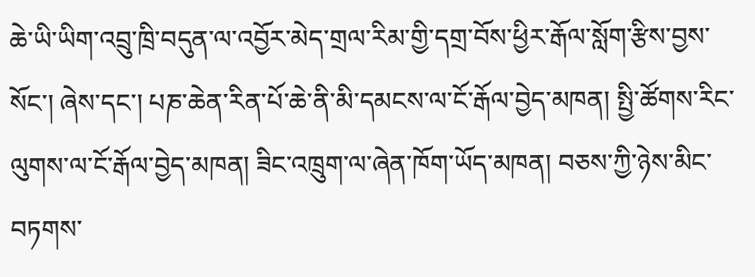ཆེ་ཡི་ཡིག་འབྲུ་ཁྲི་བདུན་ལ་འབྱོར་མེད་གྲལ་རིམ་གྱི་དགྲ་བོས་ཕྱིར་རྒོལ་སློག་རྩིས་བྱས་སོང་། ཞེས་དང་། པཎ་ཆེན་རིན་པོ་ཆེ་ནི་མི་དམངས་ལ་ངོ་རྒོལ་བྱེད་མཁན། སྤྱི་ཚོགས་རིང་ལུགས་ལ་ངོ་རྒོལ་བྱེད་མཁན། ཟིང་འཁྲུག་ལ་ཞེན་ཁོག་ཡོད་མཁན། བཅས་ཀྱི་ཉེས་མིང་བཏགས་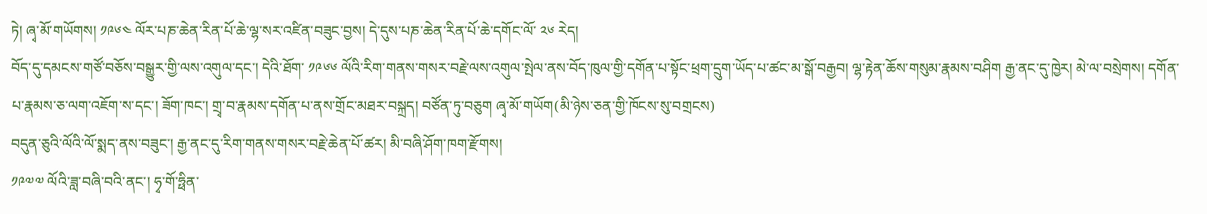ཏེ། ཞྭ་མོ་གཡོགས། ༡༩༦༤ ལོར་པཎ་ཆེན་རིན་པོ་ཆེ་ལྷ་སར་འཛིན་བཟུང་བྱས། དེ་དུས་པཎ་ཆེན་རིན་པོ་ཆེ་དགོང་ལོ་ ༢༦ རེད།
བོད་དུ་དམངས་གཙོ་བཅོས་བསྒྱུར་གྱི་ལས་འགུལ་དང་། དེའི་ཐོག་ ༡༩༦༦ ལོའི་རིག་གནས་གསར་བརྗེ་ལས་འགུལ་སྤེལ་ནས་བོད་ཁུལ་གྱི་དགོན་པ་སྟོང་ཕྲག་དྲུག་ཡོད་པ་ཚང་མ་སྒོ་བརྒྱབ། ལྷ་རྟེན་ཆོས་གསུམ་རྣམས་བཤིག རྒྱ་ནང་དུ་ཁྱེར། མེ་ལ་བསྲེགས། དགོན་པ་རྣམས་ཅ་ལག་འཇོག་ས་དང་། ཟོག་ཁང་། གྲྭ་བ་རྣམས་དགོན་པ་ནས་གྲོང་མཐར་བསྐྲད། བཙོན་ཏུ་བཅུག ཞྭ་མོ་གཡོག(མི་ཉེས་ཅན་གྱི་ཁོངས་སུ་བགྲངས)
བདུན་ཅུའི་ལོའི་ལོ་སྨད་ནས་བཟུང་། རྒྱ་ནང་དུ་རིག་གནས་གསར་བརྗེ་ཆེན་པོ་ཚར། མི་བཞི་ཤོག་ཁག་རྫོགས།
༡༩༧༧ ལོའི་ཟླ་བཞི་བའི་ནང་། ཧྭ་གོ་ཧྥིན་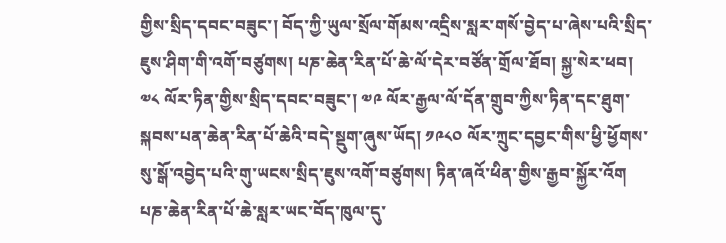གྱིས་སྲིད་དབང་བཟུང་། བོད་ཀྱི་ཡུལ་སྲོལ་གོམས་འདྲིས་སླར་གསོ་བྱེད་པ་ཞེས་པའི་སྲིད་ཇུས་ཤིག་གི་འགོ་བཙུགས། པཎ་ཆེན་རིན་པོ་ཆེ་ལོ་དེར་བཙོན་གྲོལ་ཐོབ། སྐྱ་སེར་ཕབ།
༧༨ ལོར་ཏིན་གྱིས་སྲིད་དབང་བཟུང་། ༧༩ ལོར་རྒྱལ་ལོ་དོན་གྲུབ་ཀྱིས་ཏིན་དང་ཐུག་སྐབས་པན་ཆེན་རིན་པོ་ཆེའི་བདེ་སྡུག་ཞུས་ཡོད། ༡༩༨༠ ལོར་ཀྲུང་དབྱང་གིས་ཕྱི་ཕྱོགས་སུ་སྒོ་འབྱེད་པའི་གུ་ཡངས་སྲིད་ཇུས་འགོ་བཙུགས། ཏིན་ཞའོ་ཕིན་གྱིས་རྒྱབ་སྐྱོར་འོག པཎ་ཆེན་རིན་པོ་ཆེ་སླར་ཡང་བོད་ཁུལ་དུ་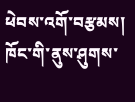ཕེབས་འགོ་བརྩམས། ཁོང་གི་ནུས་ཤུགས་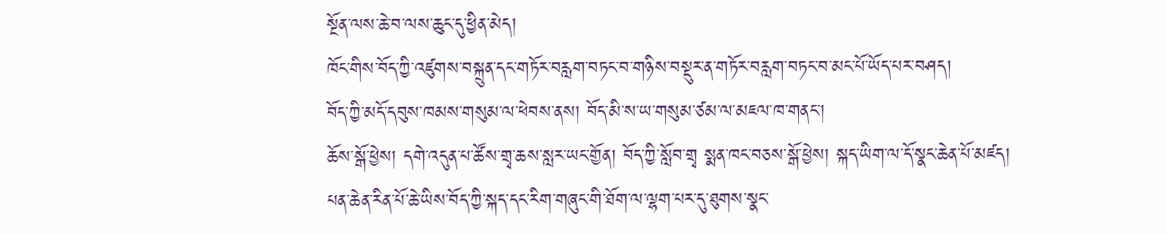སྔོན་ལས་ཆེ་བ་ལས་ཆུང་དུ་ཕྱིན་མེད།
ཁོང་གིས་བོད་ཀྱི་འཛུགས་བསྐྲུན་དང་གཏོར་བརླག་བཏང་བ་གཉིས་བསྡུར་ན་གཏོར་བརླག་བཏང་བ་མང་པོ་ཡོད་པར་བཤད།
བོད་ཀྱི་མདོ་དབུས་ཁམས་གསུམ་ལ་ཕེབས་ནས། བོད་མི་ས་ཡ་གསུམ་ཙམ་ལ་མཇལ་ཁ་གནང་།
ཆོས་སྒོ་ཕྱེས། དགེ་འདུན་པ་ཚོས་གྲྭ་ཆས་སླར་ཡང་གྱོན། བོད་ཀྱི་སློབ་གྲྭ སྨན་ཁང་བཅས་སྒོ་ཕྱེས། སྐད་ཡིག་ལ་དོ་སྣང་ཆེན་པོ་མཛད།
པན་ཆེན་རིན་པོ་ཆེ་ཡིས་བོད་ཀྱི་སྐད་དང་རིག་གཞུང་གི་ཐོག་ལ་ལྷག་པར་དུ་ཐུགས་སྣང་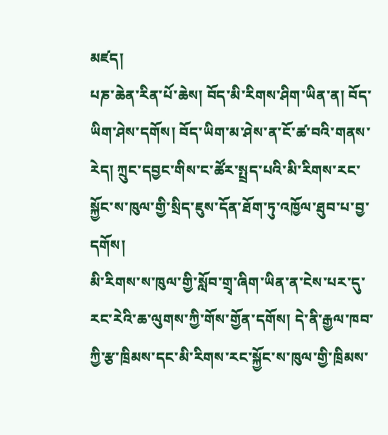མཛད།
པཎ་ཆེན་རིན་པོ་ཆེས། བོད་མི་རིགས་ཤིག་ཡིན་ན། བོད་ཡིག་ཤེས་དགོས། བོད་ཡིག་མ་ཤེས་ན་ངོ་ཚ་བའི་གནས་རེད། ཀྲུང་དབྱང་གིས་ང་ཚོར་སྤྲད་པའི་མི་རིགས་རང་སྐྱོང་ས་ཁུལ་གྱི་སྲིད་ཇུས་དོན་ཐོག་ཏུ་འཁྱོལ་ཐུབ་པ་བྱ་དགོས།
མི་རིགས་ས་ཁུལ་གྱི་སློབ་གྲྭ་ཞིག་ཡིན་ན་ངེས་པར་དུ་རང་རེའི་ཆ་ལུགས་ཀྱི་གོས་གྱོན་དགོས། དེ་ནི་རྒྱལ་ཁབ་ཀྱི་རྩ་ཁྲིམས་དང་མི་རིགས་རང་སྐྱོང་ས་ཁུལ་གྱི་ཁྲིམས་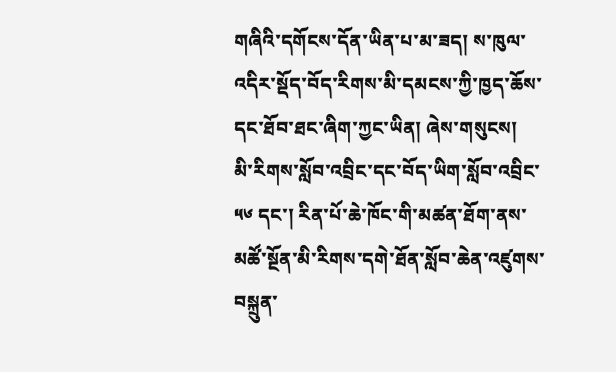གཞིའི་དགོངས་དོན་ཡིན་པ་མ་ཟད། ས་ཁུལ་འདིར་སྡོད་བོད་རིགས་མི་དམངས་ཀྱི་ཁྱད་ཆོས་དང་ཐོབ་ཐང་ཞིག་ཀྱང་ཡིན། ཞེས་གསུངས།
མི་རིགས་སློབ་འབྲིང་དང་བོད་ཡིག་སློབ་འབྲིང་ ༥༦ དང་། རིན་པོ་ཆེ་ཁོང་གི་མཚན་ཐོག་ནས་མཚོ་སྔོན་མི་རིགས་དགེ་ཐོན་སློབ་ཆེན་འཛུགས་བསྐྲུན་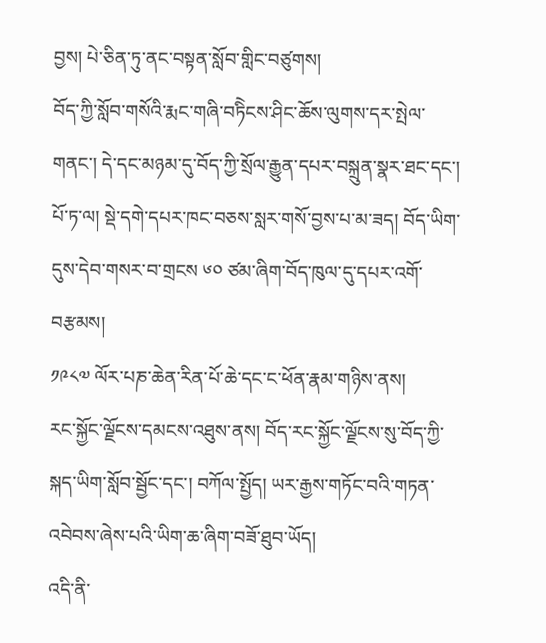བྱས། པེ་ཅིན་ཏུ་ནང་བསྟན་སློབ་གླིང་བཙུགས།
བོད་ཀྱི་སློབ་གསོའི་རྨང་གཞི་བཏིེངས་ཤིང་ཆོས་ལུགས་དར་སྤེལ་གནང་། དེ་དང་མཉམ་དུ་བོད་ཀྱི་སྲོལ་རྒྱུན་དཔར་བསྐྲུན་སྣར་ཐང་དང་། པོ་ཏ་ལ། སྡེ་དགེ་དཔར་ཁང་བཅས་སླར་གསོ་བྱས་པ་མ་ཟད། བོད་ཡིག་དུས་དེབ་གསར་བ་གྲངས ༦༠ ཙམ་ཞིག་བོད་ཁུལ་དུ་དཔར་འགོ་བརྩམས།
༡༩༨༧ ལོར་པཎ་ཆེན་རིན་པོ་ཆེ་དང་ང་ཕོན་རྣམ་གཉིས་ནས།
རང་སྐྱོང་ལྗོངས་དམངས་འཐུས་ནས། བོད་རང་སྐྱོང་ལྗོངས་སུ་བོད་ཀྱི་སྐད་ཡིག་སློབ་སྦྱོང་དང་། བཀོལ་སྤྱོད། ཡར་རྒྱས་གཏོང་བའི་གཏན་འབེབས་ཞེས་པའི་ཡིག་ཆ་ཞིག་བཟོ་ཐུབ་ཡོད།
འདི་ནི་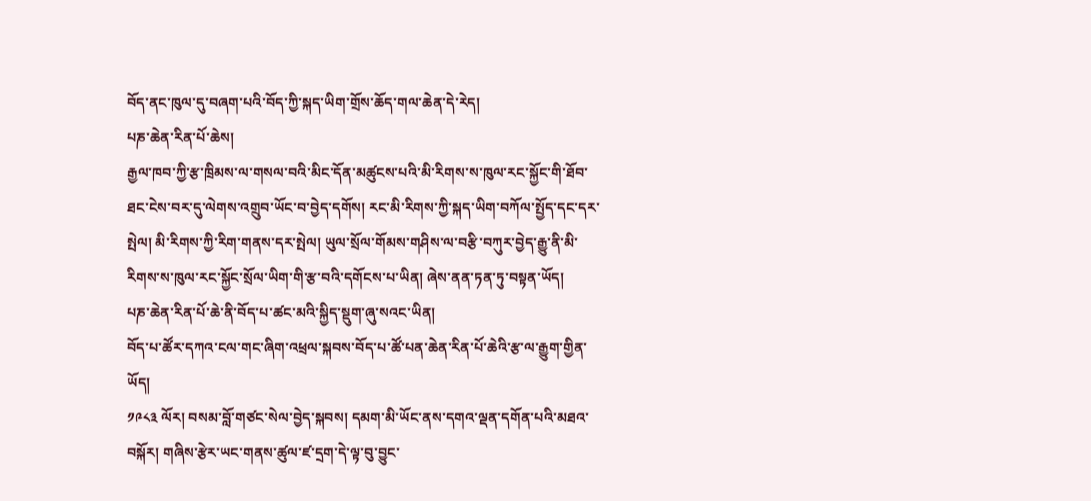བོད་ནང་ཁུལ་དུ་བཞག་པའི་བོད་ཀྱི་སྐད་ཡིག་གྲོས་ཆོད་གལ་ཆེན་དེ་རེད།
པཎ་ཆེན་རིན་པོ་ཆེས།
རྒྱལ་ཁབ་ཀྱི་རྩ་ཁྲིམས་ལ་གསལ་བའི་མིང་དོན་མཚུངས་པའི་མི་རིགས་ས་ཁུལ་རང་སྐྱོང་གི་ཐོབ་ཐང་ངེས་བར་དུ་ལེགས་འགྲུབ་ཡོང་བ་བྱེད་དགོས། རང་མི་རིགས་ཀྱི་སྐད་ཡིག་བཀོལ་སྤྱོད་དང་དར་སྤེལ། མི་རིགས་ཀྱི་རིག་གནས་དར་སྤེལ། ཡུལ་སྲོལ་གོམས་གཤིས་ལ་བརྩི་བཀུར་བྱེད་རྒྱུ་ནི་མི་རིགས་ས་ཁུལ་རང་སྐྱོང་སྲོལ་ཡིག་གི་རྩ་བའི་དགོངས་པ་ཡིན། ཞེས་ནན་ཏན་ཏུ་བསྟན་ཡོད།
པཎ་ཆེན་རིན་པོ་ཆེ་ནི་བོད་པ་ཚང་མའི་སྐྱིད་སྡུག་ཞུ་སའང་ཡིན།
བོད་པ་ཚོར་དཀའ་ངལ་གང་ཞིག་འཕྲལ་སྐབས་བོད་པ་ཚོ་པན་ཆེན་རིན་པོ་ཆེའི་རྩ་ལ་རྒྱུག་གྱིན་ཡོད།
༡༩༨༣ ལོར། བསམ་བློ་གཙང་སེལ་བྱེད་སྐབས། དམག་མི་ཡོང་ནས་དགའ་ལྡན་དགོན་པའི་མཐའ་བསྐོར། གཞིས་རྩེར་ཡང་གནས་ཚུལ་ཛ་དྲག་དེ་ལྟ་བུ་བྱུང་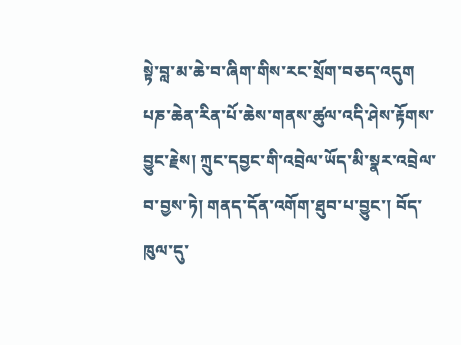སྟེ་བླ་མ་ཆེ་བ་ཞིག་གིས་རང་སྲོག་བཅད་འདུག པཎ་ཆེན་རིན་པོ་ཆེས་གནས་ཚུལ་འདི་ཤེས་རྟོགས་བྱུང་རྗེས། ཀྲུང་དབྱང་གི་འབྲེལ་ཡོད་མི་སྣར་འབྲེལ་བ་བྱས་ཏེ། གནད་དོན་འགོག་ཐུབ་པ་བྱུང་། བོད་ཁུལ་དུ་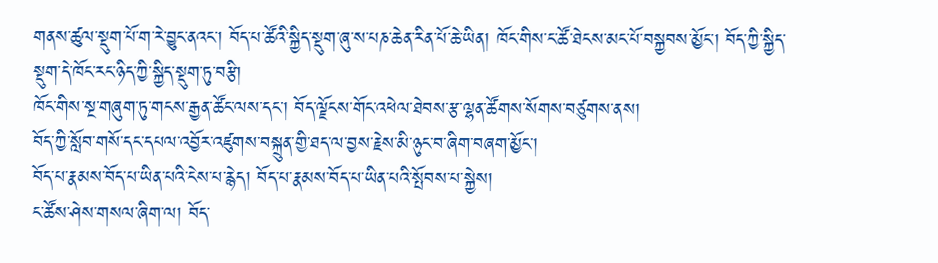གནས་ཚུལ་སྡུག་པོ་ག་རེ་བྱུང་ནའང་། བོད་པ་ཚོའི་སྐྱིད་སྡུག་ཞུ་ས་པཎ་ཆེན་རིན་པོ་ཆེ་ཡིན། ཁོང་གིས་ང་ཚོ་ཐེངས་མང་པོ་བསྐྱབས་མྱོང་། བོད་ཀྱི་སྐྱིད་སྡུག་དེ་ཁོང་རང་ཉིད་ཀྱི་སྐྱིད་སྡུག་ཏུ་བརྩི།
ཁོང་གིས་སྔ་གཞུག་ཏུ་གངས་རྒྱན་ཚོང་ལས་དང་། བོད་ལྗོངས་གོང་འཕེལ་ཐེབས་རྩ་ལྷན་ཚོགས་སོགས་བཙུགས་ནས།
བོད་ཀྱི་སློབ་གསོ་དང་དཔལ་འབྱོར་འཛུགས་བསྐྲུན་གྱི་ཐད་ལ་བྱས་རྗེས་མི་ཉུང་བ་ཞིག་བཞག་མྱོང་།
བོད་པ་རྣམས་བོད་པ་ཡིན་པའི་ངེས་པ་རྙེད། བོད་པ་རྣམས་བོད་པ་ཡིན་པའི་སྤོབས་པ་སྐྱེས།
ང་ཚོས་ཤེས་གསལ་ཞིག་ལ། བོད་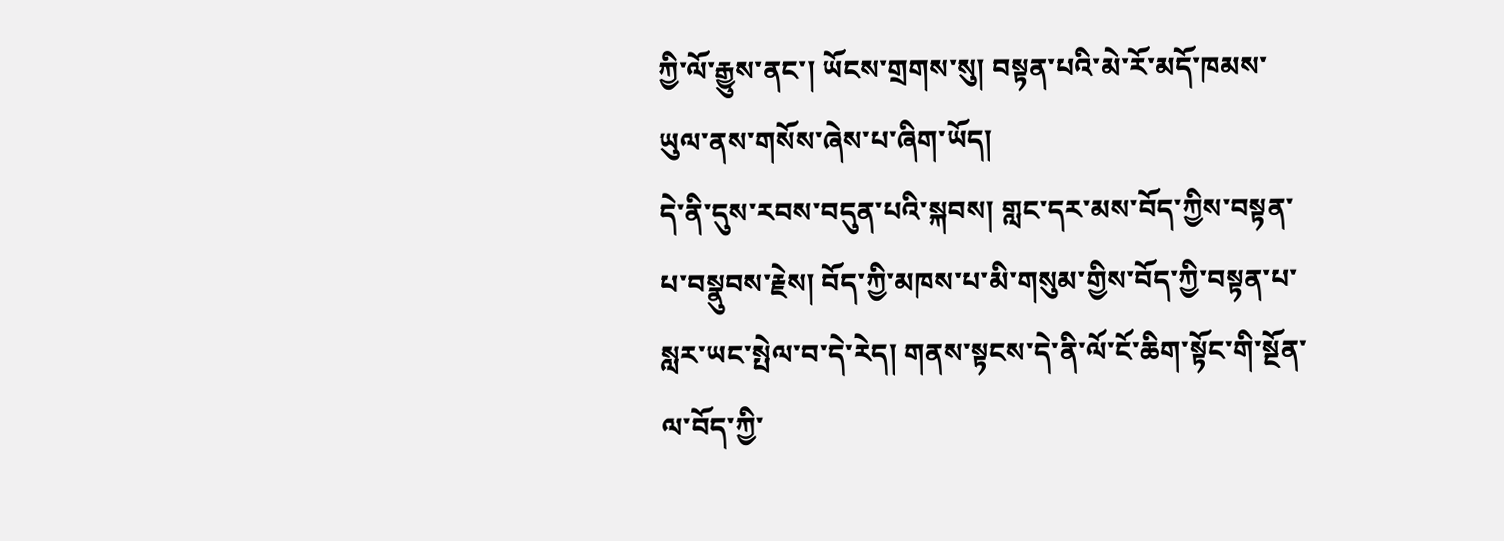ཀྱི་ལོ་རྒྱུས་ནང་། ཡོངས་གྲགས་སུ། བསྟན་པའི་མེ་རོ་མདོ་ཁམས་ཡུལ་ནས་གསོས་ཞེས་པ་ཞིག་ཡོད།
དེ་ནི་དུས་རབས་བདུན་པའི་སྐབས། གླང་དར་མས་བོད་ཀྱིས་བསྟན་པ་བསྣུབས་རྗེས། བོད་ཀྱི་མཁས་པ་མི་གསུམ་གྱིས་བོད་ཀྱི་བསྟན་པ་སླར་ཡང་སྤེལ་བ་དེ་རེད། གནས་སྟངས་དེ་ནི་ལོ་ངོ་ཆིག་སྟོང་གི་སྔོན་ལ་བོད་ཀྱི་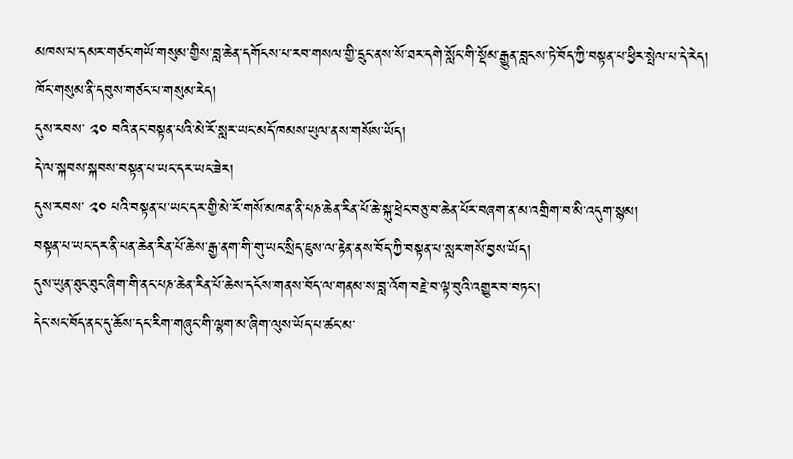མཁས་པ་དམར་གཙང་གཡོ་གསུམ་གྱིས་བླ་ཆེན་དགོངས་པ་རབ་གསལ་གྱི་དྲུང་ནས་སོ་ཐར་དགེ་སློང་གི་སྡོམ་རྒྱུན་བླངས་ཏེ་བོད་ཀྱི་བསྟན་པ་ཕྱིར་སྤེལ་པ་དེ་རེད།
ཁོང་གསུམ་ནི་དབུས་གཙང་པ་གསུམ་རེད།
དུས་རབས་ ༢༠ བའི་ནང་བསྟན་པའི་མེ་རོ་སླར་ཡང་མདོ་ཁམས་ཡུལ་ནས་གསོས་ཡོད།
དེ་ལ་སྐབས་སྐབས་བསྟན་པ་ཡང་དར་ཡང་ཟེར།
དུས་རབས་ ༢༠ པའི་བསྟན་པ་ཡང་དར་གྱི་མེ་རོ་གསོ་མཁན་ནི་པཎ་ཆེན་རིན་པོ་ཆེ་སྐུ་ཕྲེང་བཅུ་བ་ཆེན་པོར་བཞག་ན་མ་འགྲིག་བ་མི་འདུག་སྙམ།
བསྟན་པ་ཡང་དར་ནི་པན་ཆེན་རིན་པོ་ཆེས་རྒྱ་ནག་གི་གུ་ཡང་སྲིད་ཇུས་ལ་རྟེན་ནས་བོད་ཀྱི་བསྟན་པ་སླར་གསོ་བྱས་ཡོད།
དུས་ཡུན་ཐུང་ཐུང་ཞིག་གི་ནང་པཎ་ཆེན་རིན་པོ་ཆེས་དངོས་གནས་བོད་ལ་གནམ་ས་བླ་འོག་བརྗེ་བ་ལྟ་བུའི་འགྱུར་བ་བཏང་།
དེང་སང་བོད་ནང་དུ་ཆོས་དང་རིག་གཞུང་གི་ལྷག་མ་ཞིག་ལུས་ཡོད་པ་ཚང་མ་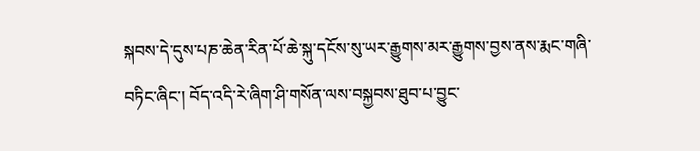སྐབས་དེ་དུས་པཎ་ཆེན་རིན་པོ་ཆེ་སྐུ་དངོས་སུ་ཡར་རྒྱུགས་མར་རྒྱུགས་བྱས་ནས་རྨང་གཞི་བཏིང་ཞིང་། བོད་འདི་རེ་ཞིག་ཤི་གསོན་ལས་བསྐྱབས་ཐུབ་པ་བྱུང་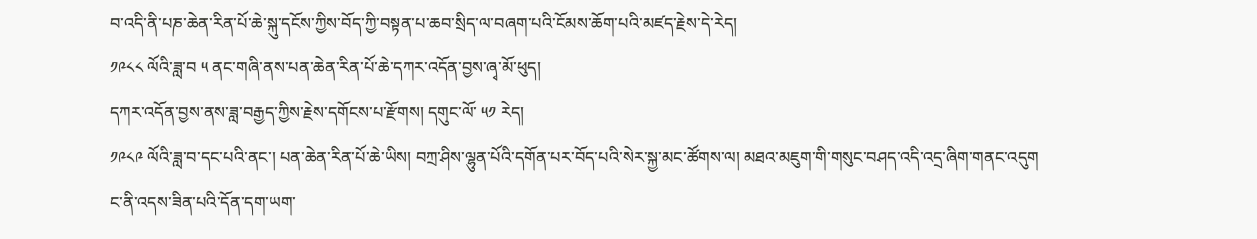བ་འདི་ནི་པཎ་ཆེན་རིན་པོ་ཆེ་སྐུ་དངོས་ཀྱིས་བོད་ཀྱི་བསྟན་པ་ཆབ་སྲིད་ལ་བཞག་པའི་ངོམས་ཆོག་པའི་མཛད་རྗེས་དེ་རེད།
༡༩༨༨ ལོའི་ཟླ་བ ༥ ནང་གཞི་ནས་པན་ཆེན་རིན་པོ་ཆེ་དཀར་འདོན་བྱས་ཞྭ་མོ་ཕུད།
དཀར་འདོན་བྱས་ནས་ཟླ་བརྒྱད་ཀྱིས་རྗེས་དགོངས་པ་རྫོགས། དགུང་ལོ་ ༥༡ རེད།
༡༩༨༩ ལོའི་ཟླ་བ་དང་པའི་ནང་། པན་ཆེན་རིན་པོ་ཆེ་ཡིས། བཀྲ་ཤིས་ལྷུན་པོའི་དགོན་པར་བོད་པའི་སེར་སྐྱ་མང་ཚོགས་ལ། མཐའ་མཇུག་གི་གསུང་བཤད་འདི་འདྲ་ཞིག་གནང་འདུག
ང་ནི་འདས་ཟིན་པའི་དོན་དག་ཡག་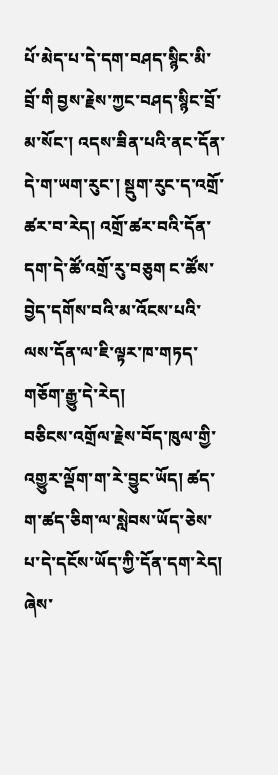པོ་མེད་པ་དེ་དག་བཤད་སྙིང་མི་བྲོ་གི བྱས་རྗེས་ཀྱང་བཤད་སྙིང་བྲོ་མ་སོང་། འདས་ཟིན་པའི་ནང་དོན་དེ་ག་ཡག་རུང་། སྡུག་རུང་ད་འགྲོ་ཚར་བ་རེད། འགྲོ་ཚར་བའི་དོན་དག་དེ་ཚོ་འགྲོ་རུ་བཅུག ང་ཚོས་བྱེད་དགོས་བའི་མ་འོངས་པའི་ལས་དོན་ལ་ཇི་ལྟར་ཁ་གཏད་གཅོག་རྒྱུ་དེ་རེད།
བཅིངས་འགྲོལ་རྗེས་བོད་ཁུལ་གྱི་འགྱུར་ལྡོག་ག་རེ་བྱུང་ཡོད། ཚད་ག་ཚད་ཅིག་ལ་སླེབས་ཡོད་ཅེས་པ་དེ་དངོས་ཡོད་ཀྱི་དོན་དག་རེད། ཞེས་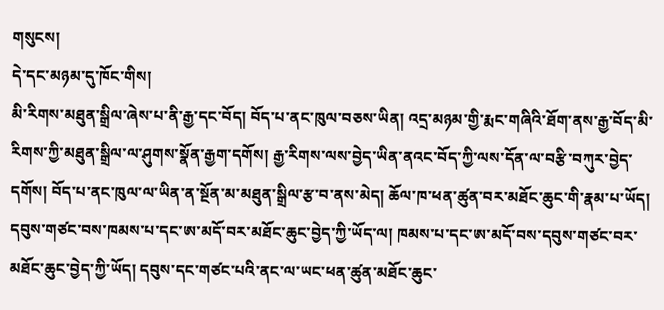གསུངས།
དེ་དང་མཉམ་དུ་ཁོང་གིས།
མི་རིགས་མཐུན་སྒྲིལ་ཞེས་པ་ནི་རྒྱ་དང་བོད། བོད་པ་ནང་ཁུལ་བཅས་ཡིན། འདྲ་མཉམ་གྱི་རྨང་གཞིའི་ཐོག་ནས་རྒྱ་བོད་མི་རིགས་ཀྱི་མཐུན་སྒྲིལ་ལ་ཤུགས་སྣོན་རྒྱག་དགོས། རྒྱ་རིགས་ལས་བྱེད་ཡིན་ནའང་བོད་ཀྱི་ལས་དོན་ལ་བརྩི་བཀུར་བྱེད་དགོས། བོད་པ་ནང་ཁུལ་ལ་ཡིན་ན་སྔོན་མ་མཐུན་སྒྲིལ་རྩ་བ་ནས་མེད། ཆོལ་ཁ་ཕན་ཚུན་བར་མཐོང་ཆུང་གི་རྣམ་པ་ཡོད། དབུས་གཙང་བས་ཁམས་པ་དང་ཨ་མདོ་བར་མཐོང་ཆུང་བྱེད་ཀྱི་ཡོད་ལ། ཁམས་པ་དང་ཨ་མདོ་བས་དབུས་གཙང་བར་མཐོང་ཆུང་བྱེད་ཀྱི་ཡོད། དབུས་དང་གཙང་པའི་ནང་ལ་ཡང་ཕན་ཚུན་མཐོང་ཆུང་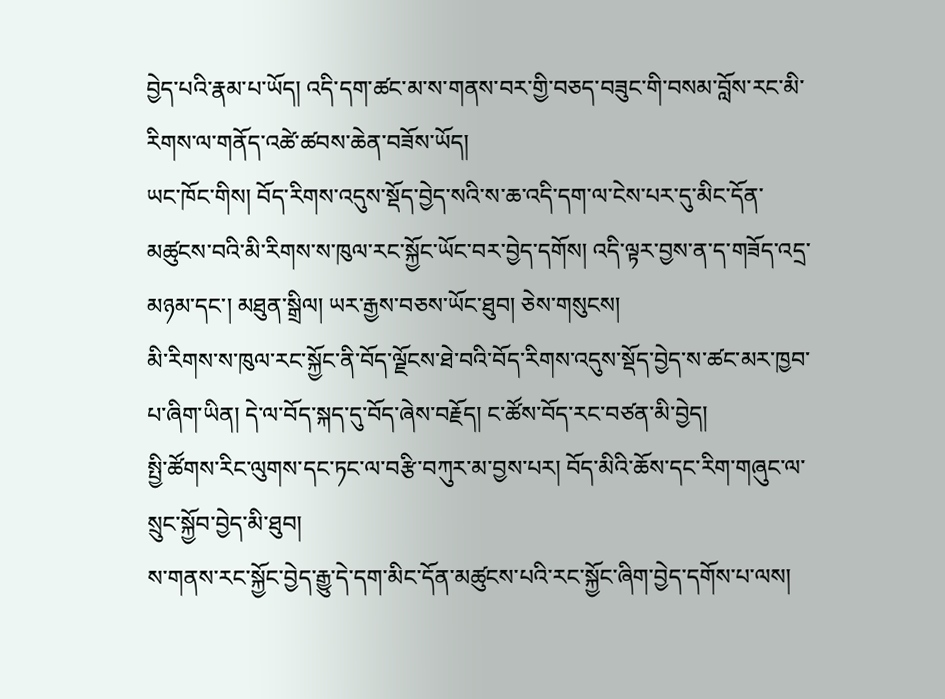བྱེད་པའི་རྣམ་པ་ཡོད། འདི་དག་ཚང་མ་ས་གནས་བར་གྱི་བཅད་བཟུང་གི་བསམ་བློས་རང་མི་རིགས་ལ་གནོད་འཚེ་ཚབས་ཆེན་བཟོས་ཡོད།
ཡང་ཁོང་གིས། བོད་རིགས་འདུས་སྡོད་བྱེད་སའི་ས་ཆ་འདི་དག་ལ་ངེས་པར་དུ་མིང་དོན་མཚུངས་བའི་མི་རིགས་ས་ཁུལ་རང་སྐྱོང་ཡོང་བར་བྱེད་དགོས། འདི་ལྟར་བྱས་ན་ད་གཟོད་འདྲ་མཉམ་དང་། མཐུན་སྒྲིལ། ཡར་རྒྱས་བཅས་ཡོང་ཐུབ། ཅེས་གསུངས།
མི་རིགས་ས་ཁུལ་རང་སྐྱོང་ནི་བོད་ལྗོངས་ཐེ་བའི་བོད་རིགས་འདུས་སྡོད་བྱེད་ས་ཚང་མར་ཁྱབ་པ་ཞིག་ཡིན། དེ་ལ་བོད་སྐད་དུ་བོད་ཞེས་བརྗོད། ང་ཚོས་བོད་རང་བཙན་མི་བྱེད།
སྤྱི་ཚོགས་རིང་ལུགས་དང་ཏང་ལ་བརྩི་བཀུར་མ་བྱས་པར། བོད་མིའི་ཆོས་དང་རིག་གཞུང་ལ་སྲུང་སྐྱོབ་བྱེད་མི་ཐུབ།
ས་གནས་རང་སྐྱོང་བྱེད་རྒྱུ་དེ་དག་མིང་དོན་མཚུངས་པའི་རང་སྐྱོང་ཞིག་བྱེད་དགོས་པ་ལས།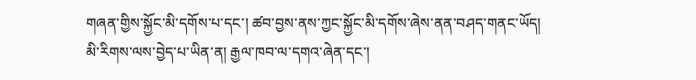གཞན་གྱིས་སྐྱོང་མི་དགོས་པ་དང་། ཚབ་བྱས་ནས་ཀྱང་སྐྱོང་མི་དགོས་ཞེས་ནན་བཤད་གནང་ཡོད།
མི་རིགས་ལས་བྱེད་པ་ཡིན་ན། རྒྱལ་ཁབ་ལ་དགའ་ཞེན་དང་།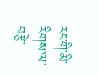རང་གི་མི་རིགས་ལ་བརྩེ་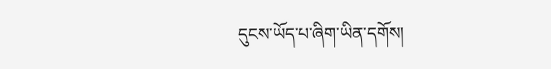དུངས་ཡོད་པ་ཞིག་ཡིན་དགོས།